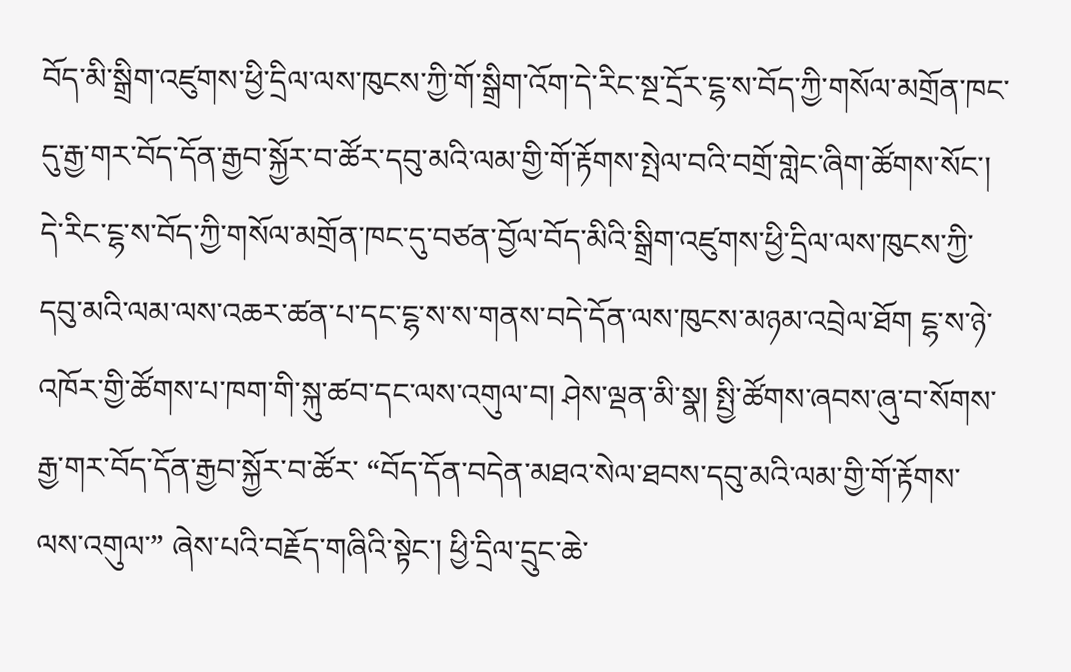བོད་མི་སྒྲིག་འཛུགས་ཕྱི་དྲིལ་ལས་ཁུངས་ཀྱི་གོ་སྒྲིག་འོག་དེ་རིང་སྔ་དྲོར་ངྷ་ས་བོད་ཀྱི་གསོལ་མགྲོན་ཁང་དུ་རྒྱ་གར་བོད་དོན་རྒྱབ་སྐྱོར་བ་ཚོར་དབུ་མའི་ལམ་གྱི་གོ་རྟོགས་སྤེལ་བའི་བགྲོ་གླེང་ཞིག་ཚོགས་སོང་།
དེ་རིང་ངྷ་ས་བོད་ཀྱི་གསོལ་མགྲོན་ཁང་དུ་བཙན་བྱོལ་བོད་མིའི་སྒྲིག་འཛུགས་ཕྱི་དྲིལ་ལས་ཁུངས་ཀྱི་དབུ་མའི་ལམ་ལས་འཆར་ཚན་པ་དང་ངྷ་ས་ས་གནས་བདེ་དོན་ལས་ཁུངས་མཉམ་འབྲེལ་ཐོག ངྷ་ས་ཉེ་འཁོར་གྱི་ཚོགས་པ་ཁག་གི་སྐུ་ཚབ་དང་ལས་འགུལ་བ། ཤེས་ལྡན་མི་སྣ། སྤྱི་ཚོགས་ཞབས་ཞུ་བ་སོགས་རྒྱ་གར་བོད་དོན་རྒྱབ་སྐྱོར་བ་ཚོར་ “བོད་དོན་བདེན་མཐའ་སེལ་ཐབས་དབུ་མའི་ལམ་གྱི་གོ་རྟོགས་ལས་འགུལ་” ཞེས་པའི་བརྗོད་གཞིའི་སྟེང་། ཕྱི་དྲིལ་དྲུང་ཆེ་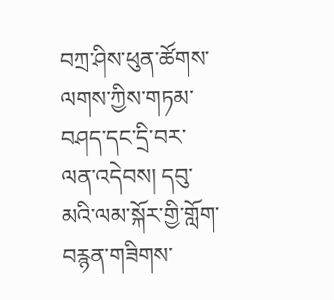བཀྲ་ཤིས་ཕུན་ཚོགས་ལགས་ཀྱིས་གཏམ་བཤད་དང་དྲི་བར་ལན་འདེབས། དབུ་མའི་ལམ་སྐོར་གྱི་གློག་བརྙན་གཟིགས་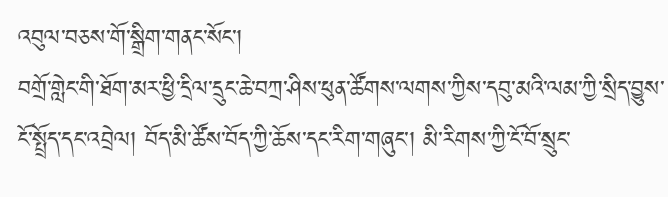འབུལ་བཅས་གོ་སྒྲིག་གནང་སོང་།
བགྲོ་གླེང་གི་ཐོག་མར་ཕྱི་དྲིལ་དྲུང་ཆེ་བཀྲ་ཤིས་ཕུན་ཚོགས་ལགས་ཀྱིས་དབུ་མའི་ལམ་ཀྱི་སྲིད་བྱུས་ངོ་སྤྲོད་དང་འབྲེལ། བོད་མི་ཚོས་བོད་ཀྱི་ཆོས་དང་རིག་གཞུང་། མི་རིགས་ཀྱི་ངོ་བོ་སྲུང་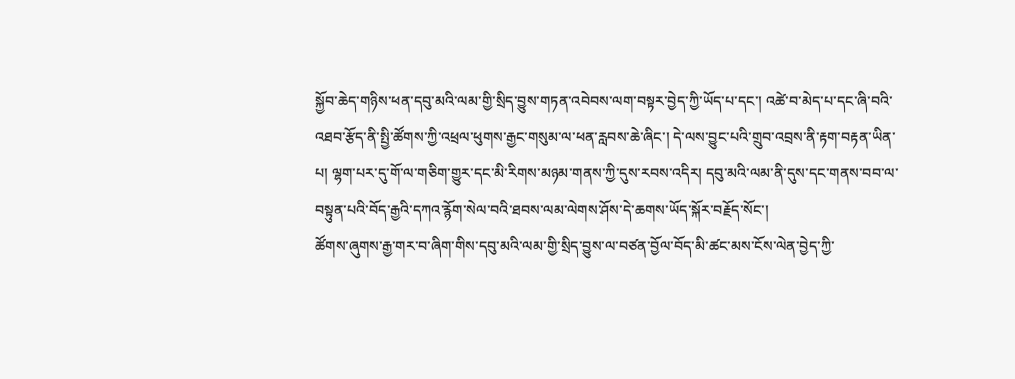སྐྱོབ་ཆེད་གཉིས་ཕན་དབུ་མའི་ལམ་གྱི་སྲིད་བྱུས་གཏན་འབེབས་ལག་བསྟར་བྱེད་ཀྱི་ཡོད་པ་དང་། འཚེ་བ་མེད་པ་དང་ཞི་བའི་འཐབ་རྩོད་ནི་སྤྱི་ཚོགས་ཀྱི་འཕྲལ་ཕུགས་རྒྱང་གསུམ་ལ་ཕན་རླབས་ཆེ་ཞིང་། དེ་ལས་བྱུང་པའི་གྲུབ་འབྲས་ནི་རྟག་བརྟན་ཡིན་པ། ལྷག་པར་དུ་གོ་ལ་གཅིག་གྱུར་དང་མི་རིགས་མཉམ་གནས་ཀྱི་དུས་རབས་འདིར། དབུ་མའི་ལམ་ནི་དུས་དང་གནས་བབ་ལ་བསྟུན་པའི་བོད་རྒྱའི་དཀའ་རྙོག་སེལ་བའི་ཐབས་ལམ་ལེགས་ཤོས་དེ་ཆགས་ཡོད་སྐོར་བརྗོད་སོང་།
ཚོགས་ཞུགས་རྒྱ་གར་བ་ཞིག་གིས་དབུ་མའི་ལམ་གྱི་སྲིད་བྱུས་ལ་བཙན་བྱོལ་བོད་མི་ཚང་མས་ངོས་ལེན་བྱེད་ཀྱི་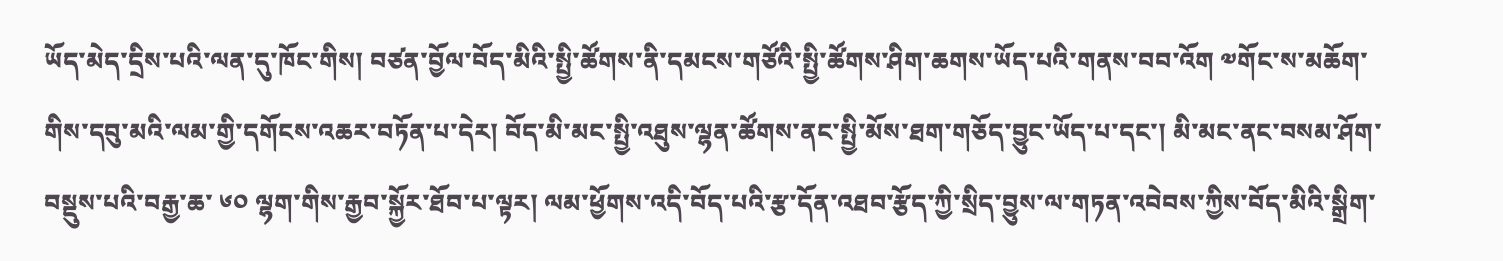ཡོད་མེད་དྲིས་པའི་ལན་དུ་ཁོང་གིས། བཙན་བྱོལ་བོད་མིའི་སྤྱི་ཚོགས་ནི་དམངས་གཙོའི་སྤྱི་ཚོགས་ཤིག་ཆགས་ཡོད་པའི་གནས་བབ་འོག ༧གོང་ས་མཆོག་གིས་དབུ་མའི་ལམ་གྱི་དགོངས་འཆར་བཏོན་པ་དེར། བོད་མི་མང་སྤྱི་འཐུས་ལྷན་ཚོགས་ནང་སྤྱི་མོས་ཐག་གཅོད་བྱུང་ཡོད་པ་དང་། མི་མང་ནང་བསམ་ཤོག་བསྡུས་པའི་བརྒྱ་ཆ་ ༦༠ ལྷག་གིས་རྒྱབ་སྐྱོར་ཐོབ་པ་ལྟར། ལམ་ཕྱོགས་འདི་བོད་པའི་རྩ་དོན་འཐབ་རྩོད་ཀྱི་སྲིད་བྱུས་ལ་གཏན་འབེབས་ཀྱིས་བོད་མིའི་སྒྲིག་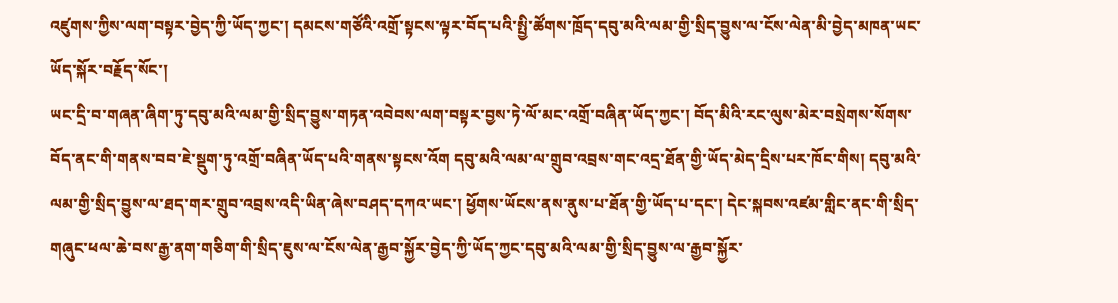འཛུགས་ཀྱིས་ལག་བསྟར་བྱེད་ཀྱི་ཡོད་ཀྱང་། དམངས་གཙོའི་འགྲོ་སྟངས་ལྟར་བོད་པའི་སྤྱི་ཚོགས་ཁྲོད་དབུ་མའི་ལམ་གྱི་སྲིད་བྱུས་ལ་ངོས་ལེན་མི་བྱེད་མཁན་ཡང་ཡོད་སྐོར་བརྗོད་སོང་།
ཡང་དྲི་བ་གཞན་ཞིག་ཏུ་དབུ་མའི་ལམ་གྱི་སྲིད་བྱུས་གཏན་འབེབས་ལག་བསྟར་བྱས་ཏེ་ལོ་མང་འགྲོ་བཞིན་ཡོད་ཀྱང་། བོད་མིའི་རང་ལུས་མེར་བསྲེགས་སོགས་བོད་ནང་གི་གནས་བབ་ཇེ་སྡུག་ཏུ་འགྲོ་བཞིན་ཡོད་པའི་གནས་སྟངས་འོག དབུ་མའི་ལམ་ལ་གྲུབ་འབྲས་གང་འདྲ་ཐོན་གྱི་ཡོད་མེད་དྲིས་པར་ཁོང་གིས། དབུ་མའི་ལམ་གྱི་སྲིད་བྱུས་ལ་ཐད་གར་གྲུབ་འབྲས་འདི་ཡིན་ཞེས་བཤད་དཀའ་ཡང་། ཕྱོགས་ཡོངས་ནས་ནུས་པ་ཐོན་གྱི་ཡོད་པ་དང་། དེང་སྐབས་འཛམ་གླིང་ནང་གི་སྲིད་གཞུང་ཕལ་ཆེ་བས་རྒྱ་ནག་གཅིག་གི་སྲིད་ཇུས་ལ་ངོས་ལེན་རྒྱབ་སྐྱོར་བྱེད་ཀྱི་ཡོད་ཀྱང་དབུ་མའི་ལམ་གྱི་སྲིད་བྱུས་ལ་རྒྱབ་སྐྱོར་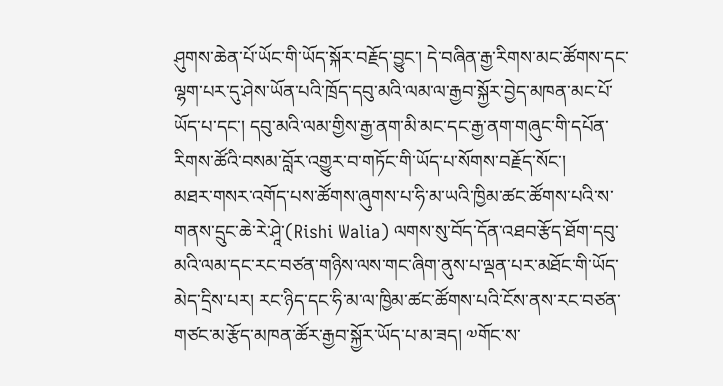ཤུགས་ཆེན་པོ་ཡོང་གི་ཡོད་སྐོར་བརྗོད་བྱུང་། དེ་བཞིན་རྒྱ་རིགས་མང་ཚོགས་དང་ལྷག་པར་དུ་ཤེས་ཡོན་པའི་ཁྲོད་དབུ་མའི་ལམ་ལ་རྒྱབ་སྐྱོར་བྱེད་མཁན་མང་པོ་ཡོད་པ་དང་། དབུ་མའི་ལམ་གྱིས་རྒྱ་ནག་མི་མང་དང་རྒྱ་ནག་གཞུང་གི་དཔོན་རིགས་ཚོའི་བསམ་བློར་འགྱུར་བ་གཏོང་གི་ཡོད་པ་སོགས་བརྗོད་སོང་།
མཐར་གསར་འགོད་པས་ཚོགས་ཞུགས་པ་ཧི་མ་ཡའི་ཁྱིམ་ཚང་ཚོགས་པའི་ས་གནས་དྲུང་ཆེ་རེ་ཤཱེ་(Rishi Walia) ལགས་སུ་བོད་དོན་འཐབ་རྩོད་ཐོག་དབུ་མའི་ལམ་དང་རང་བཙན་གཉིས་ལས་གང་ཞིག་ནུས་པ་ལྡན་པར་མཐོང་གི་ཡོད་མེད་དྲིས་པར། རང་ཉིད་དང་ཧི་མ་ལ་ཁྱིམ་ཚང་ཚོགས་པའི་ངོས་ནས་རང་བཙན་གཙང་མ་རྩོད་མཁན་ཚོར་རྒྱབ་སྐྱོར་ཡོད་པ་མ་ཟད། ༧གོང་ས་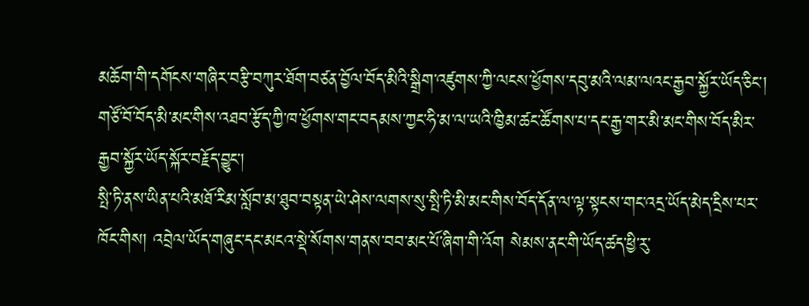མཆོག་གི་དགོངས་གཞིར་བརྩི་བཀུར་ཐོག་བཙན་བྱོལ་བོད་མིའི་སྒྲིག་འཛུགས་ཀྱི་ལངས་ཕྱོགས་དབུ་མའི་ལམ་ལའང་རྒྱབ་སྐྱོར་ཡོད་ཅིང་། གཙོ་བོ་བོད་མི་མང་གིས་འཐབ་རྩོད་ཀྱི་ཁ་ཕྱོགས་གང་བདམས་ཀྱང་ཧི་མ་ལ་ཡའི་ཁྱིམ་ཚང་ཚོགས་པ་དང་རྒྱ་གར་མི་མང་གིས་བོད་མིར་རྒྱབ་སྐྱོར་ཡོད་སྐོར་བརྗོད་བྱུང་།
སྤི་ཏི་ནས་ཡིན་པའི་མཐོ་རིམ་སློབ་མ་ཐུབ་བསྟན་ཡེ་ཤེས་ལགས་སུ་སྤི་ཏི་མི་མང་གིས་བོད་དོན་ལ་ལྟ་སྟངས་གང་འདྲ་ཡོད་མེད་དྲིས་པར་ཁོང་གིས། འབྲེལ་ཡོད་གཞུང་དང་མངའ་སྡེ་སོགས་གནས་བབ་མང་པོ་ཞིག་གི་འོག སེམས་ནང་གི་ཡོད་ཚད་ཕྱི་རུ་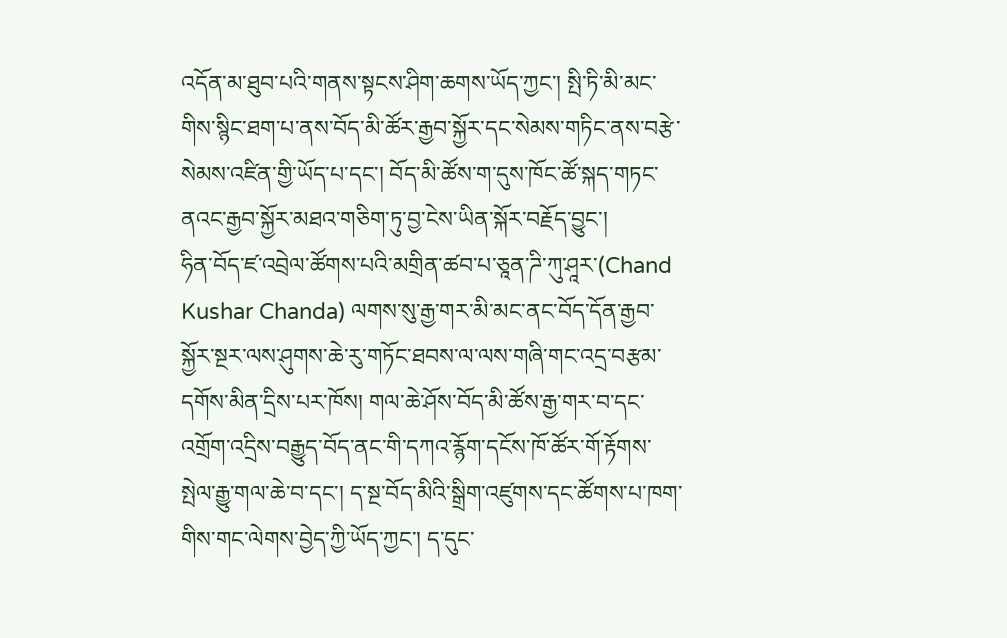འདོན་མ་ཐུབ་པའི་གནས་སྟངས་ཤིག་ཆགས་ཡོད་ཀྱང་། སྤི་ཏི་མི་མང་གིས་སྙིང་ཐག་པ་ནས་བོད་མི་ཚོར་རྒྱབ་སྐྱོར་དང་སེམས་གཏིང་ནས་བརྩེ་སེམས་འཛིན་གྱི་ཡོད་པ་དང་། བོད་མི་ཚོས་ག་དུས་ཁོང་ཚོ་སྐད་གཏང་ནའང་རྒྱབ་སྐྱོར་མཐའ་གཅིག་ཏུ་བྱ་ངེས་ཡིན་སྐོར་བརྗོད་བྱུང་།
ཧིན་བོད་ཛ་འབྲེལ་ཚོགས་པའི་མགྲིན་ཚབ་པ་ཅཱན་ཌི་ཀུ་ཤཱར་(Chand Kushar Chanda) ལགས་སུ་རྒྱ་གར་མི་མང་ནང་བོད་དོན་རྒྱབ་སྐྱོར་སྔར་ལས་ཤུགས་ཆེ་རུ་གཏོང་ཐབས་ལ་ལས་གཞི་གང་འདྲ་བརྩམ་དགོས་མིན་དྲིས་པར་ཁོས། གལ་ཆེ་ཤོས་བོད་མི་ཚོས་རྒྱ་གར་བ་དང་འགྲོག་འདྲིས་བརྒྱུད་བོད་ནང་གི་དཀའ་རྙོག་དངོས་ཁོ་ཚོར་གོ་རྟོགས་སྤེལ་རྒྱུ་གལ་ཆེ་བ་དང་། ད་སྔ་བོད་མིའི་སྒྲིག་འཛུགས་དང་ཚོགས་པ་ཁག་གིས་གང་ལེགས་བྱེད་ཀྱི་ཡོད་ཀྱང་། ད་དུང་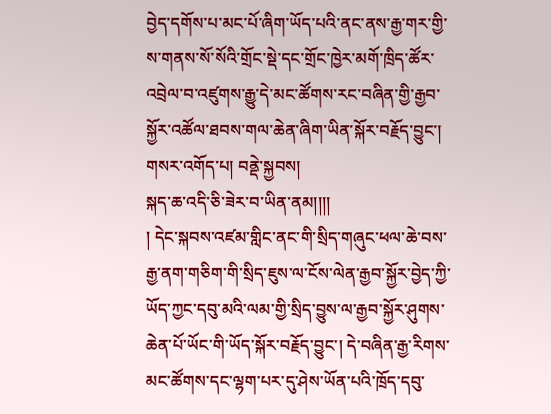བྱེད་དགོས་པ་མང་པོ་ཞིག་ཡོད་པའི་ནང་ནས་རྒྱ་གར་གྱི་ས་གནས་སོ་སོའི་གྲོང་སྡེ་དང་གྲོང་ཁྱེར་མགོ་ཁྲིད་ཚོར་འབྲེལ་བ་འཛུགས་རྒྱུ་དེ་མང་ཚོགས་རང་བཞིན་གྱི་རྒྱབ་སྐྱོར་འཚོལ་ཐབས་གལ་ཆེན་ཞིག་ཡིན་སྐོར་བརྗོད་བྱུང་།
གསར་འགོད་པ། བནྡེ་སྐྱབས།
སྐད་ཆ་འདི་ཅི་ཟེར་བ་ཡིན་ནམ།།།།
། དེང་སྐབས་འཛམ་གླིང་ནང་གི་སྲིད་གཞུང་ཕལ་ཆེ་བས་རྒྱ་ནག་གཅིག་གི་སྲིད་ཇུས་ལ་ངོས་ལེན་རྒྱབ་སྐྱོར་བྱེད་ཀྱི་ཡོད་ཀྱང་དབུ་མའི་ལམ་གྱི་སྲིད་བྱུས་ལ་རྒྱབ་སྐྱོར་ཤུགས་ཆེན་པོ་ཡོང་གི་ཡོད་སྐོར་བརྗོད་བྱུང་། དེ་བཞིན་རྒྱ་རིགས་མང་ཚོགས་དང་ལྷག་པར་དུ་ཤེས་ཡོན་པའི་ཁྲོད་དབུ་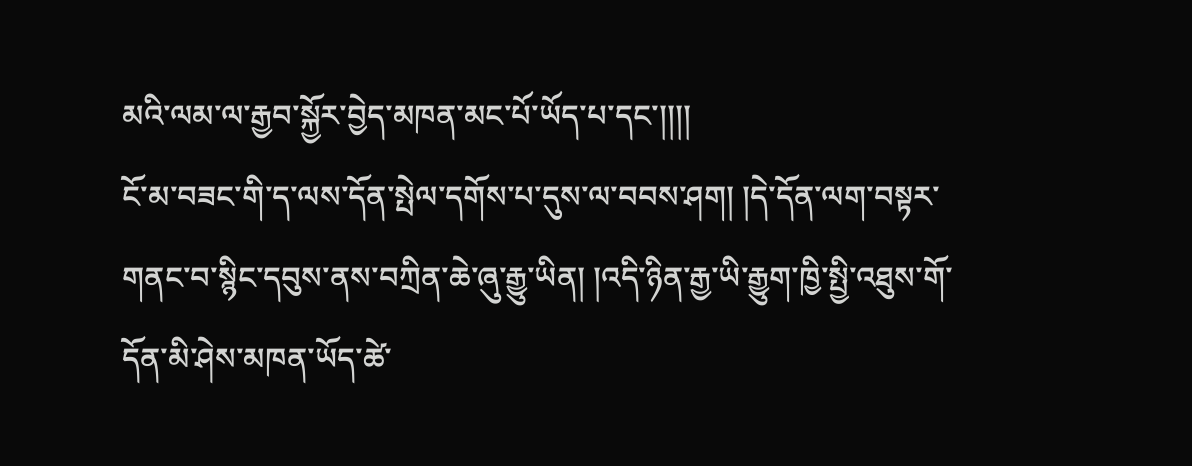མའི་ལམ་ལ་རྒྱབ་སྐྱོར་བྱེད་མཁན་མང་པོ་ཡོད་པ་དང་།།།།
ངོ་མ་བཟང་གི་ད་ལས་དོན་སྤེལ་དགོས་པ་དུས་ལ་བབས་ཤག། །དེ་དོན་ལག་བསྟར་གནང་བ་སྙིང་དབུས་ནས་བཀྲིན་ཆེ་ཞུ་རྒྱུ་ཡིན། །འདི་ཉིན་རྒྱ་ཡི་རྒྱུག་ཁྱི་སྤྱི་འཐུས་གོ་དོན་མི་ཤེས་མཁན་ཡོད་ཚེ་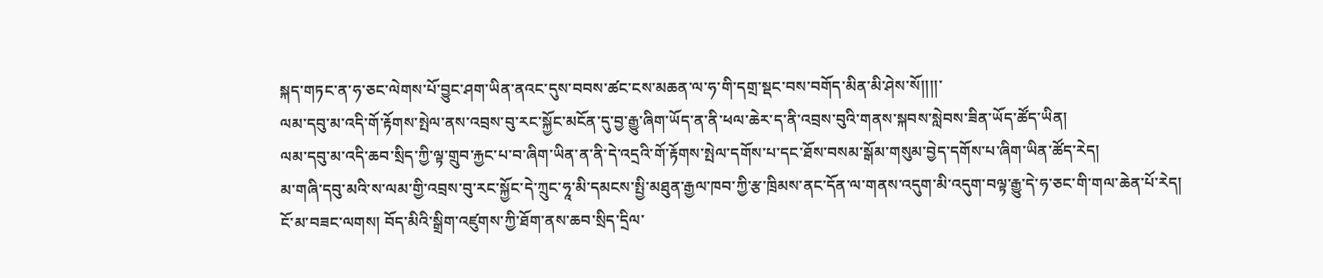སྐད་གཏང་ན་ཧ་ཅང་ལེགས་པོ་བྱུང་ཤག་ཡིན་ནའང་དུས་བབས་ཚང་ངས་མཆན་ལ་ཧ་གི་དགྲ་སྡང་བས་བགོད་མིན་མི་ཤེས་སོ།།།།་
ལམ་དབུ་མ་འདི་གོ་རྟོགས་སྤེལ་ནས་འབྲས་བུ་རང་སྐྱོང་མངོན་དུ་བྱ་རྒྱུ་ཞིག་ཡོད་ན་ནི་ཕལ་ཆེར་ད་ནི་འབྲས་བུའི་གནས་སྐབས་སླེབས་ཟིན་ཡོད་ཚོད་ཡིན།
ལམ་དབུ་མ་འདི་ཆབ་སྲིད་ཀྱི་ལྟ་གྲུབ་རྐྱང་པ་བ་ཞིག་ཡིན་ན་ནི་དེ་འདྲའི་གོ་རྟོགས་སྤེལ་དགོས་པ་དང་ཐོས་བསམ་སྒོམ་གསུམ་བྱེད་དགོས་པ་ཞིག་ཡིན་ཚོད་རེད།
མ་གཞི་དབུ་མའི་ས་ལམ་གྱི་འབྲས་བུ་རང་སྐྱོང་དེ་ཀྲུང་ཧཱ་མི་དམངས་སྤྱི་མཐུན་རྒྱལ་ཁབ་ཀྱི་རྩ་ཁྲིམས་ནང་དོན་ལ་གནས་འདུག་མི་འདུག་བལྟ་རྒྱུ་དེ་ཧ་ཅང་གི་གལ་ཆེན་པོ་རེད།
ངོ་མ་བཟང་ལགས། བོད་མིའི་སྒྲིག་འཛུགས་ཀྱི་ཐོག་ནས་ཆབ་སྲིད་དྲིལ་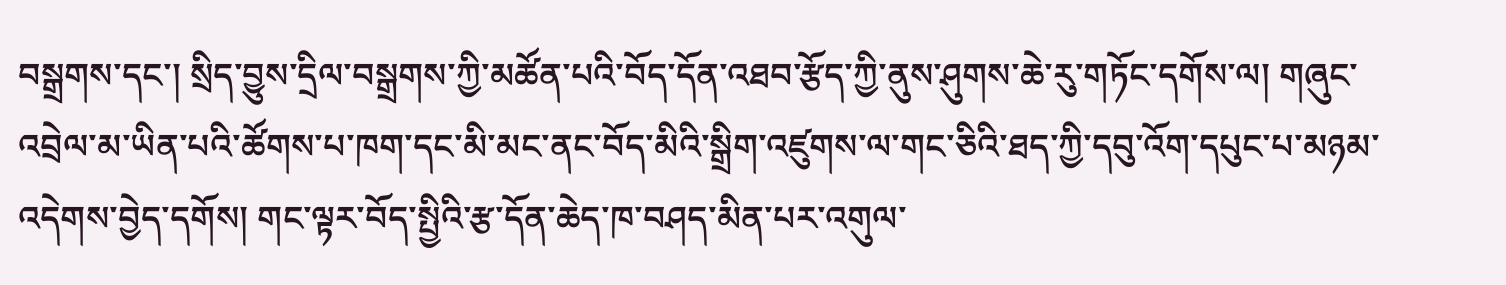བསྒྲགས་དང་། སྲིད་བྱུས་དྲིལ་བསྒྲགས་ཀྱི་མཚོན་པའི་བོད་དོན་འཐབ་རྩོད་ཀྱི་ནུས་ཤུགས་ཆེ་རུ་གཏོང་དགོས་ལ། གཞུང་འབྲེལ་མ་ཡིན་པའི་ཚོགས་པ་ཁག་དང་མི་མང་ནང་བོད་མིའི་སྒྲིག་འཛུགས་ལ་གང་ཅིའི་ཐད་ཀྱི་དབུ་འོག་དཔུང་པ་མཉམ་འདེགས་བྱེད་དགོས། གང་ལྟར་བོད་སྤྱིའི་རྩ་དོན་ཆེད་ཁ་བཤད་མིན་པར་འགུལ་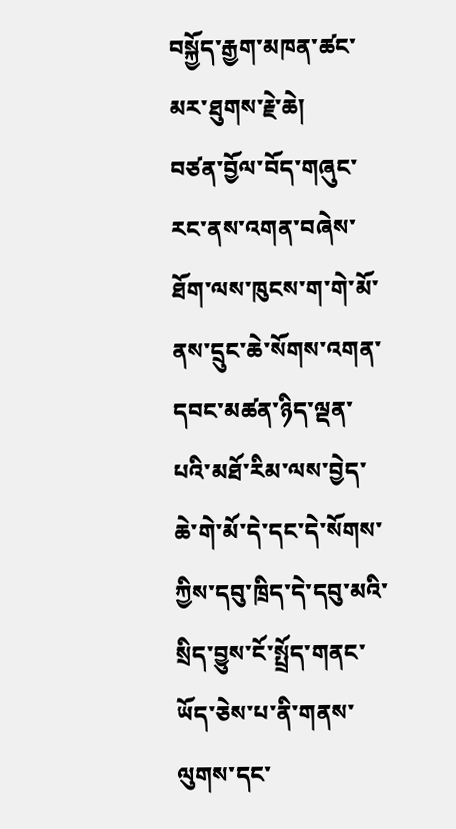བསྐྱོད་རྒྱག་མཁན་ཚང་མར་ཐུགས་རྗེ་ཆེ།
བཙན་བྱོལ་བོད་གཞུང་རང་ནས་འགན་བཞེས་ཐོག་ལས་ཁུངས་ག་གེ་མོ་ནས་དྲུང་ཆེ་སོགས་འགན་དབང་མཚན་ཉིད་ལྡན་པའི་མཐོ་རིམ་ལས་བྱེད་ཆེ་གེ་མོ་དེ་དང་དེ་སོགས་ཀྱིས་དབུ་ཁྲིད་དེ་དབུ་མའི་སྲིད་བྱུས་ངོ་སྤྲོད་གནང་ཡོད་ཅེས་པ་ནི་གནས་ལུགས་དང་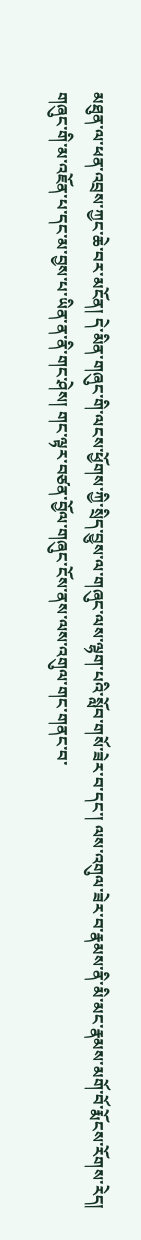མཐུན་ལ་ཕན་འབྲས་ཀྱང་ཆེ་བར་མངོན། དེ་མིན་གཞུང་གི་ལངས་ཕྱོགས་ཀྱི་སྲིད་བྱུས་ལ་གཞུང་ལས་ལྷག་པའི་སློབ་གསོ་ཟེར་བ་དང་། ལས་འགུལ་ཟེར་བ་རྣམས་ནི་མི་མང་རྣམས་མགོ་བོ་རྨོངས་རོགས་རེད། གཞུང་གི་མ་འཇོན་པ་དང་མ་བྱས་པ་ཡིན་ན་ནི་གང་ཤེས། གང་ལྟར་བཙན་བྱོལ་གཞུང་ངོས་ནས་ལས་འགུལ་གང་གནང་བ་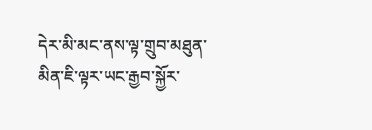དེར་མི་མང་ནས་ལྟ་གྲུབ་མཐུན་མིན་ཇི་ལྟར་ཡང་རྒྱབ་སྐྱོར་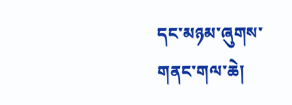དང་མཉམ་ཞུགས་གནང་གལ་ཆེ།